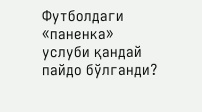Футболдаги «паненка» услуби қандай пайдо бўлганди?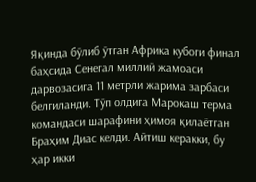Яқинда бўлиб ўтган Африка кубоги финал баҳсида Сенегал миллий жамоаси дарвозасига 11 метрли жарима зарбаси белгиланди. Тўп олдига Марокаш терма командаси шарафини ҳимоя қилаётган Браҳим Диас келди. Айтиш керакки, бу ҳар икки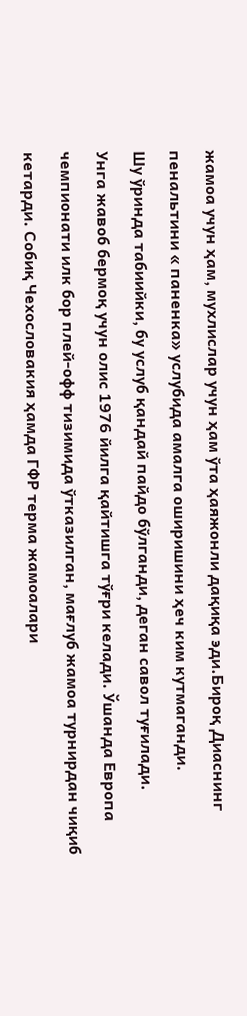жамоа учун ҳам, мухлислар учун ҳам ўта ҳаяжонли дақиқа эди.Бироқ Диаснинг пенальтини « паненка» услубида амалга оширишини ҳеч ким кутмаганди.
Шу ўринда табиийки, бу услуб қандай пайдо бўлганди, деган савол туғилади.
Унга жавоб бермоқ учун олис 1976 йилга қайтишга тўғри келади. Ўшанда Европа чемпионати илк бор плей-офф тизимида ўтказилган, мағлуб жамоа турнирдан чиқиб кетарди. Собиқ Чехословакия ҳамда ГФР терма жамоалари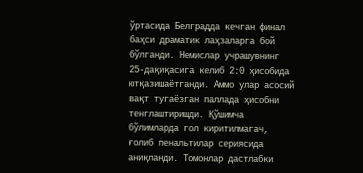ўртасида Белградда кечган финал баҳси драматик лаҳзаларга бой бўлганди. Немислар учрашувнинг 25-дақиқасига келиб 2:0 ҳисобида ютқазишаётганди. Аммо улар асосий вақт тугаёзган паллада ҳисобни тенглаштиришди. Қўшимча бўлимларда гол киритилмагач, ғолиб пенальтилар сериясида аниқланди. Томонлар дастлабки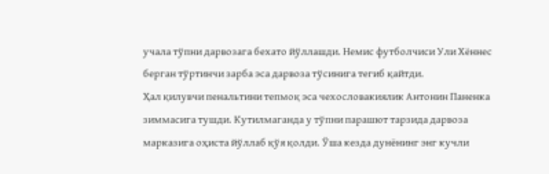учала тўпни дарвозага бехато йўллашди. Немис футболчиси Ули Хённес берган тўртинчи зарба эса дарвоза тўсинига тегиб қайтди.
Ҳал қилувчи пенальтини тепмоқ эса чехословакиялик Антонин Паненка зиммасига тушди. Кутилмаганда у тўпни парашют тарзида дарвоза марказига оҳиста йўллаб қўя қолди. Ўша кезда дунёнинг энг кучли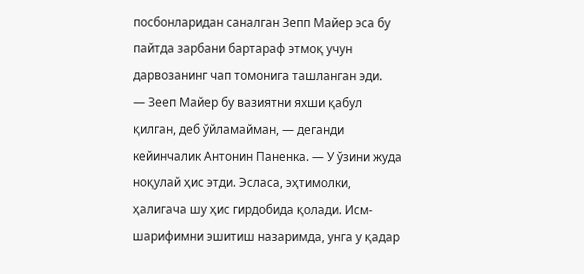посбонларидан саналган Зепп Майер эса бу пайтда зарбани бартараф этмоқ учун дарвозанинг чап томонига ташланган эди.
— Зееп Майер бу вазиятни яхши қабул қилган, деб ўйламайман, — деганди кейинчалик Антонин Паненка. — У ўзини жуда ноқулай ҳис этди. Эсласа, эҳтимолки, ҳалигача шу ҳис гирдобида қолади. Исм-шарифимни эшитиш назаримда, унга у қадар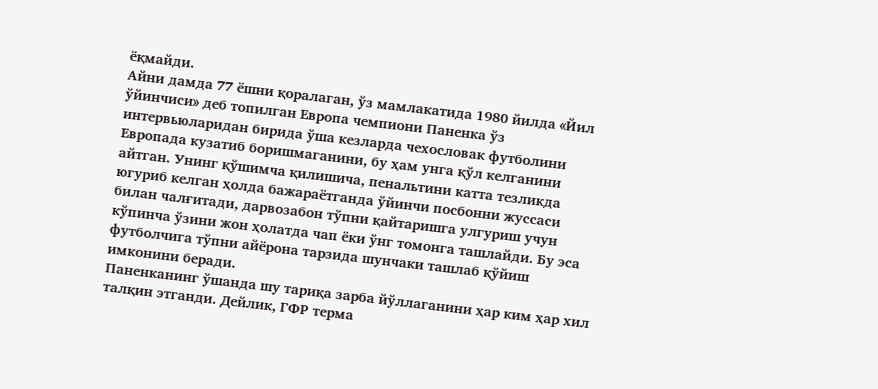ёқмайди.
Айни дамда 77 ёшни қоралаган, ўз мамлакатида 1980 йилда «Йил ўйинчиси» деб топилган Европа чемпиони Паненка ўз интервьюларидан бирида ўша кезларда чехословак футболини Европада кузатиб боришмаганини, бу ҳам унга қўл келганини айтган. Унинг қўшимча қилишича, пенальтини катта тезликда югуриб келган ҳолда бажараётганда ўйинчи посбонни жуссаси билан чалғитади, дарвозабон тўпни қайтаришга улгуриш учун кўпинча ўзини жон ҳолатда чап ёки ўнг томонга ташлайди. Бу эса футболчига тўпни айёрона тарзида шунчаки ташлаб қўйиш имконини беради.
Паненканинг ўшанда шу тариқа зарба йўллаганини ҳар ким ҳар хил талқин этганди. Дейлик, ГФР терма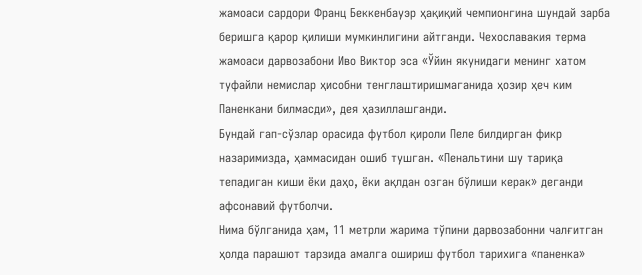жамоаси сардори Франц Беккенбауэр ҳақиқий чемпионгина шундай зарба беришга қарор қилиши мумкинлигини айтганди. Чехославакия терма жамоаси дарвозабони Иво Виктор эса «Ўйин якунидаги менинг хатом туфайли немислар ҳисобни тенглаштиришмаганида ҳозир ҳеч ким Паненкани билмасди», дея ҳазиллашганди.
Бундай гап-сўзлар орасида футбол қироли Пеле билдирган фикр назаримизда, ҳаммасидан ошиб тушган. «Пенальтини шу тариқа тепадиган киши ёки даҳо, ёки ақлдан озган бўлиши керак» деганди афсонавий футболчи.
Нима бўлганида ҳам, 11 метрли жарима тўпини дарвозабонни чалғитган ҳолда парашют тарзида амалга ошириш футбол тарихига «паненка»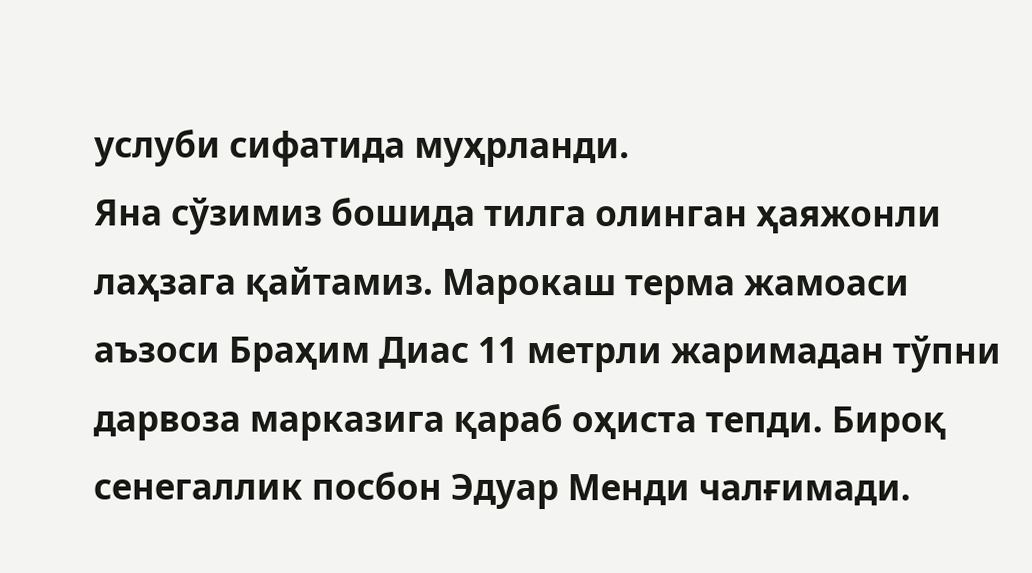услуби сифатида муҳрланди.
Яна сўзимиз бошида тилга олинган ҳаяжонли лаҳзага қайтамиз. Марокаш терма жамоаси аъзоси Браҳим Диас 11 метрли жаримадан тўпни дарвоза марказига қараб оҳиста тепди. Бироқ сенегаллик посбон Эдуар Менди чалғимади.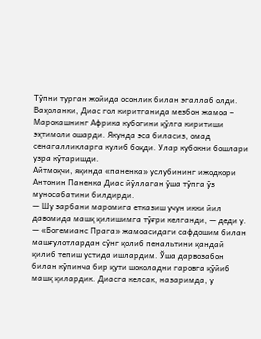Тўпни турган жойида осонлик билан эгаллаб олди. Ваҳоланки, Диас гол киритганида мезбон жамоа – Марокашнинг Африка кубогини қўлга киритиши эҳтимоли ошарди. Якунда эса биласиз, омад сенагалликларга кулиб боқди. Улар кубокни бошлари узра кўтаришди.
Айтмоқчи, яқинда «паненка» услубининг ижодкори Антонин Паненка Диас йўллаган ўша тўпга ўз муносабатини билдирди.
— Шу зарбани маромига етказиш учун икки йил давомида машқ қилишимга тўғри келганди, — деди у. — «Богемианс Прага» жамоасидаги сафдошим билан машғулотлардан сўнг қолиб пенальтини қандай қилиб тепиш устида ишлардим. Ўша дарвозабон билан кўпинча бир қути шоколадни гаровга қўйиб машқ қилардик. Диасга келсак, назаримда, у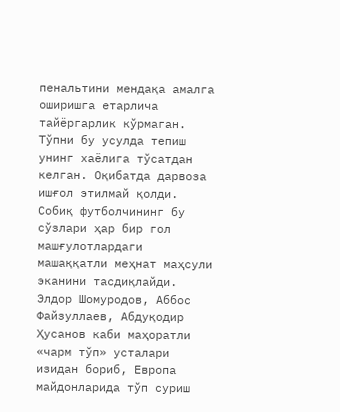пенальтини мендақа амалга оширишга етарлича тайёргарлик кўрмаган. Тўпни бу усулда тепиш унинг хаёлига тўсатдан келган. Оқибатда дарвоза ишғол этилмай қолди.
Собиқ футболчининг бу сўзлари ҳар бир гол машғулотлардаги машаққатли меҳнат маҳсули эканини тасдиқлайди. Элдор Шомуродов, Аббос Файзуллаев, Абдуқодир Ҳусанов каби маҳоратли «чарм тўп» усталари изидан бориб, Европа майдонларида тўп суриш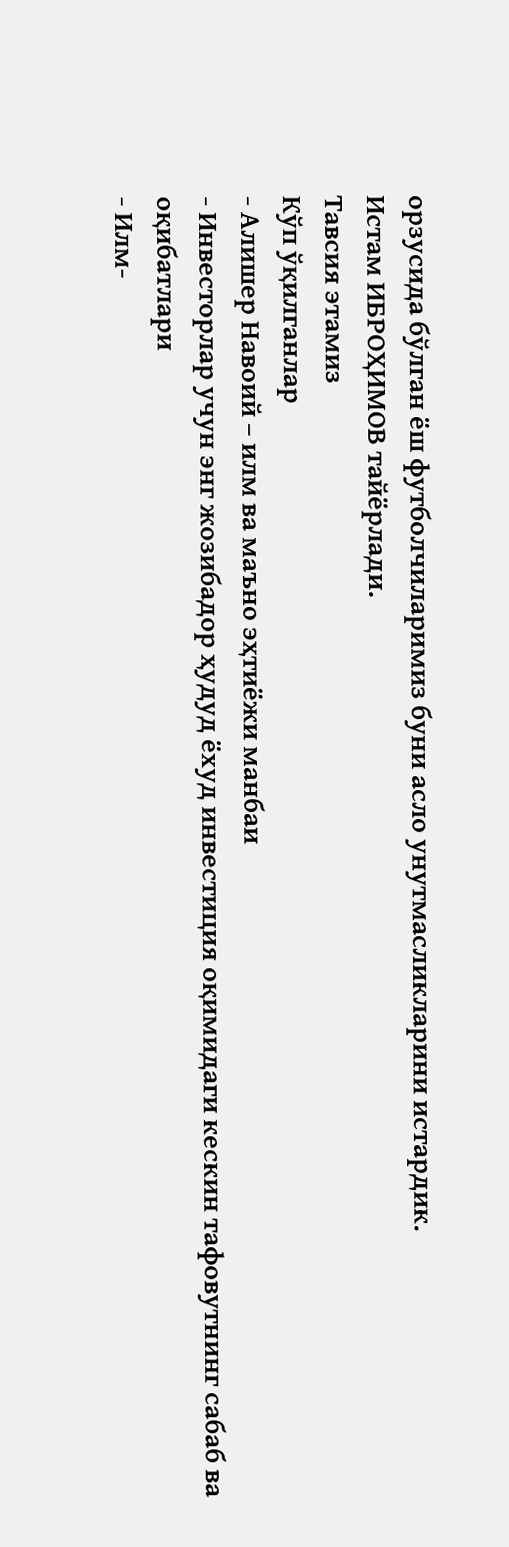орзусида бўлган ёш футболчиларимиз буни асло унутмасликларини истардик.
Истам ИБРОҲИМОВ тайёрлади.
Тавсия этамиз
Кўп ўқилганлар
- Алишер Навоий – илм ва маъно эҳтиёжи манбаи
- Инвесторлар учун энг жозибадор ҳудуд ёхуд инвeстиция оқимидаги кескин тафовутнинг сабаб ва оқибатлари
- Илм-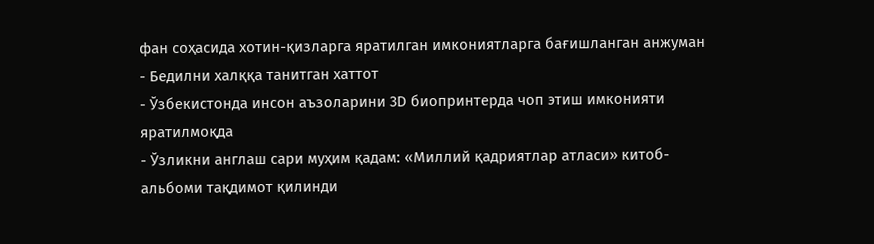фан соҳасида хотин-қизларга яратилган имкониятларга бағишланган анжуман
- Бедилни халққа танитган хаттот
- Ўзбекистонда инсон аъзоларини 3D биопринтерда чоп этиш имконияти яратилмоқда
- Ўзликни англаш сари муҳим қадам: «Миллий қадриятлар атласи» китоб-альбоми тақдимот қилинди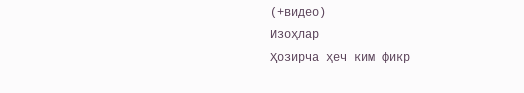(+видео)
Изоҳлар
Ҳозирча ҳеч ким фикр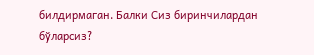билдирмаган. Балки Сиз биринчилардан бўларсиз?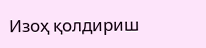Изоҳ қолдириш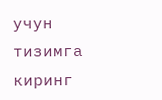учун тизимга киринг